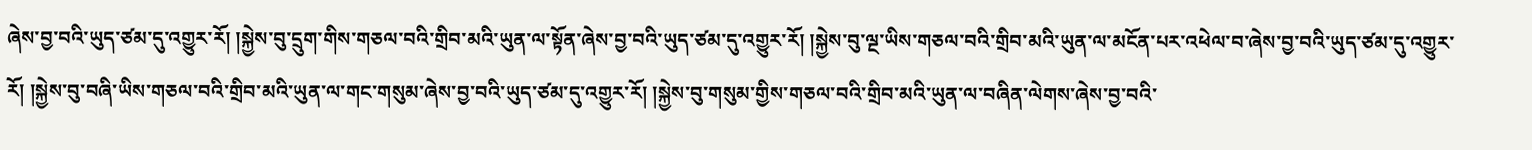ཞེས་བྱ་བའི་ཡུད་ཙམ་དུ་འགྱུར་རོ། །སྐྱེས་བུ་དྲུག་གིས་གཅལ་བའི་གྲིབ་མའི་ཡུན་ལ་སྟོན་ཞེས་བྱ་བའི་ཡུད་ཙམ་དུ་འགྱུར་རོ། །སྐྱེས་བུ་ལྔ་ཡིས་གཅལ་བའི་གྲིབ་མའི་ཡུན་ལ་མངོན་པར་འཕེལ་བ་ཞེས་བྱ་བའི་ཡུད་ཙམ་དུ་འགྱུར་རོ། །སྐྱེས་བུ་བཞི་ཡིས་གཅལ་བའི་གྲིབ་མའི་ཡུན་ལ་གང་གསུམ་ཞེས་བྱ་བའི་ཡུད་ཙམ་དུ་འགྱུར་རོ། །སྐྱེས་བུ་གསུམ་གྱིས་གཅལ་བའི་གྲིབ་མའི་ཡུན་ལ་བཞིན་ལེགས་ཞེས་བྱ་བའི་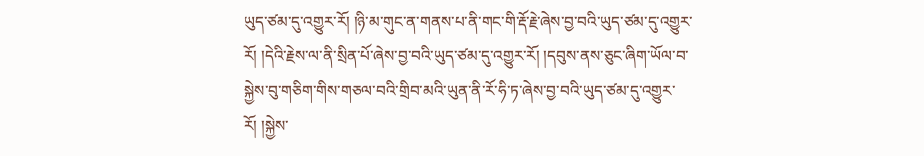ཡུད་ཙམ་དུ་འགྱུར་རོ། །ཉི་མ་གུང་ན་གནས་པ་ནི་གང་གི་རྡོ་རྗེ་ཞེས་བྱ་བའི་ཡུད་ཙམ་དུ་འགྱུར་རོ། །དེའི་རྗེས་ལ་ནི་སྲིན་པོ་ཞེས་བྱ་བའི་ཡུད་ཙམ་དུ་འགྱུར་རོ། །དབུས་ནས་ཅུང་ཞིག་ཡོལ་བ་སྐྱེས་བུ་གཅིག་གིས་གཅལ་བའི་གྲིབ་མའི་ཡུན་ནི་རོ་ཧི་ཏ་ཞེས་བྱ་བའི་ཡུད་ཙམ་དུ་འགྱུར་རོ། །སྐྱེས་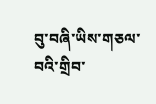བུ་བཞི་ཡིས་གཅལ་བའི་གྲིབ་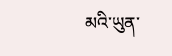མའི་ཡུན་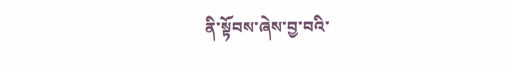ནི་སྟོབས་ཞེས་བྱ་བའི་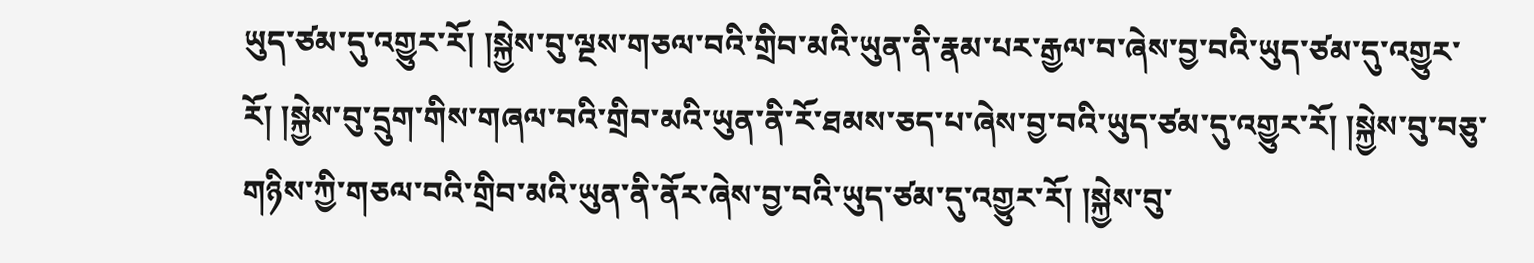ཡུད་ཙམ་དུ་འགྱུར་རོ། །སྐྱེས་བུ་ལྔས་གཅལ་བའི་གྲིབ་མའི་ཡུན་ནི་རྣམ་པར་རྒྱལ་བ་ཞེས་བྱ་བའི་ཡུད་ཙམ་དུ་འགྱུར་རོ། །སྐྱེས་བུ་དྲུག་གིས་གཞལ་བའི་གྲིབ་མའི་ཡུན་ནི་རོ་ཐམས་ཅད་པ་ཞེས་བྱ་བའི་ཡུད་ཙམ་དུ་འགྱུར་རོ། །སྐྱེས་བུ་བཅུ་གཉིས་ཀྱི་གཅལ་བའི་གྲིབ་མའི་ཡུན་ནི་ནོར་ཞེས་བྱ་བའི་ཡུད་ཙམ་དུ་འགྱུར་རོ། །སྐྱེས་བུ་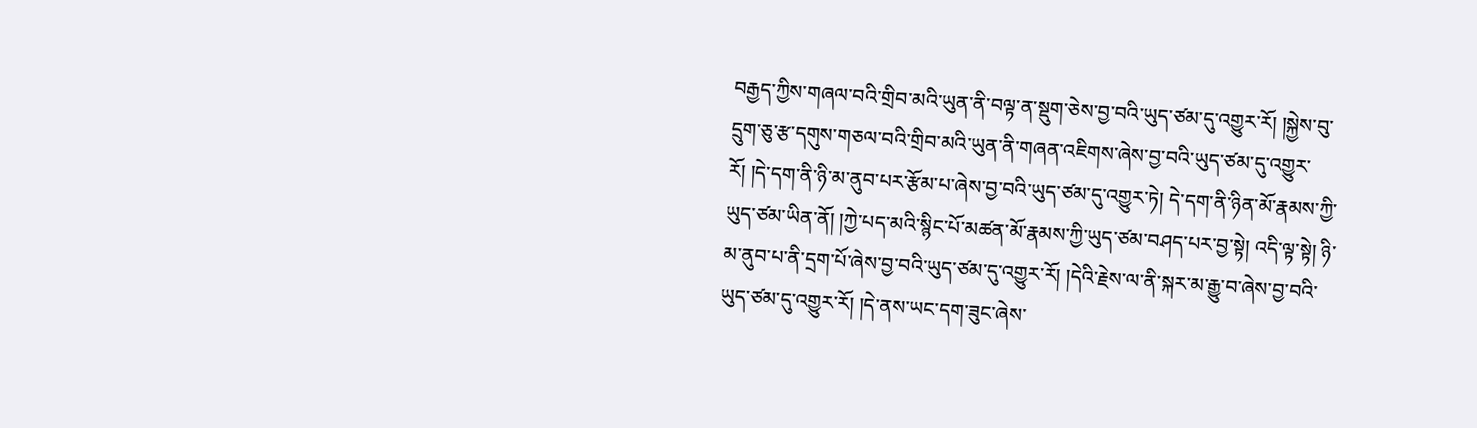བརྒྱད་ཀྱིས་གཞལ་བའི་གྲིབ་མའི་ཡུན་ནི་བལྟ་ན་སྡུག་ཅེས་བྱ་བའི་ཡུད་ཙམ་དུ་འགྱུར་རོ། །སྐྱེས་བུ་དྲུག་ཅུ་རྩ་དགུས་གཅལ་བའི་གྲིབ་མའི་ཡུན་ནི་གཞན་འཇིགས་ཞེས་བྱ་བའི་ཡུད་ཙམ་དུ་འགྱུར་རོ། །དེ་དག་ནི་ཉི་མ་ནུབ་པར་རྩོམ་པ་ཞེས་བྱ་བའི་ཡུད་ཙམ་དུ་འགྱུར་ཏེ། དེ་དག་ནི་ཉིན་མོ་རྣམས་ཀྱི་ཡུད་ཙམ་ཡིན་ནོ། །ཀྱེ་པད་མའི་སྙིང་པོ་མཚན་མོ་རྣམས་ཀྱི་ཡུད་ཙམ་བཤད་པར་བྱ་སྟེ། འདི་ལྟ་སྟེ། ཉི་མ་ནུབ་པ་ནི་དྲག་པོ་ཞེས་བྱ་བའི་ཡུད་ཙམ་དུ་འགྱུར་རོ། །དེའི་རྗེས་ལ་ནི་སྐར་མ་རྒྱུ་བ་ཞེས་བྱ་བའི་ཡུད་ཙམ་དུ་འགྱུར་རོ། །དེ་ནས་ཡང་དག་ཟུང་ཞེས་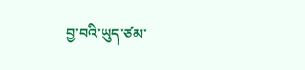བྱ་བའི་ཡུད་ཙམ་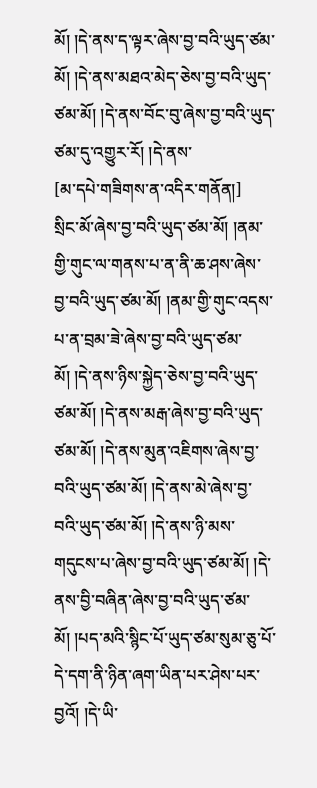མོ། །དེ་ནས་ད་ལྟར་ཞེས་བྱ་བའི་ཡུད་ཙམ་མོ། །དེ་ནས་མཐའ་མེད་ཅེས་བྱ་བའི་ཡུད་ཙམ་མོ། །དེ་ནས་བོང་བུ་ཞེས་བྱ་བའི་ཡུད་ཙམ་དུ་འགྱུར་རོ། །དེ་ནས་
[མ་དཔེ་གཟིགས་ན་འདིར་གནོན།]
སྲིང་མོ་ཞེས་བྱ་བའི་ཡུད་ཙམ་མོ། །ནམ་གྱི་གུང་ལ་གནས་པ་ན་ནི་ཆ་ཤས་ཞེས་བྱ་བའི་ཡུད་ཙམ་མོ། །ནམ་གྱི་གུང་འདས་པ་ན་བྲམ་ཟེ་ཞེས་བྱ་བའི་ཡུད་ཙམ་མོ། །དེ་ནས་ཉིས་སྐྱེད་ཅེས་བྱ་བའི་ཡུད་ཙམ་མོ། །དེ་ནས་མརྒ་ཞེས་བྱ་བའི་ཡུད་ཙམ་མོ། །དེ་ནས་མུན་འཇིགས་ཞེས་བྱ་བའི་ཡུད་ཙམ་མོ། །དེ་ནས་མེ་ཞེས་བྱ་བའི་ཡུད་ཙམ་མོ། །དེ་ནས་ཉི་མས་གདུངས་པ་ཞེས་བྱ་བའི་ཡུད་ཙམ་མོ། །དེ་ནས་བྱི་བཞིན་ཞེས་བྱ་བའི་ཡུད་ཙམ་མོ། །པད་མའི་སྙིང་པོ་ཡུད་ཙམ་སུམ་ཅུ་པོ་དེ་དག་ནི་ཉིན་ཞག་ཡིན་པར་ཤེས་པར་བྱའོ། །དེ་ཡི་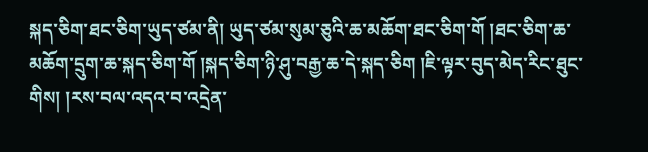སྐད་ཅིག་ཐང་ཅིག་ཡུད་ཙམ་ནི། ཡུད་ཙམ་སུམ་ཅུའི་ཆ་མཆོག་ཐང་ཅིག་གོ །ཐང་ཅིག་ཆ་མཆོག་དྲུག་ཆ་སྐད་ཅིག་གོ །སྐད་ཅིག་ཉི་ཤུ་བརྒྱ་ཆ་དེ་སྐད་ཅིག །ཇི་ལྟར་བུད་མེད་རིང་ཐུང་གིས། །རས་བལ་འདའ་བ་འདྲེན་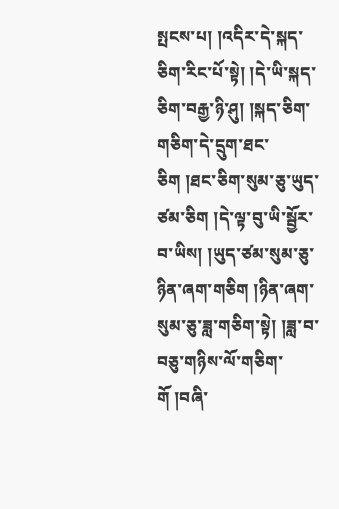སྤངས་པ། །འདིར་དེ་སྐད་ཅིག་རིང་པོ་སྟེ། །དེ་ཡི་སྐད་ཅིག་བརྒྱ་ཉི་ཤུ། །སྐད་ཅིག་གཅིག་དེ་དྲུག་ཐང་ཅིག །ཐང་ཅིག་སུམ་ཅུ་ཡུད་ཙམ་ཅིག །དེ་ལྟ་བུ་ཡི་སྦྱོར་བ་ཡིས། །ཡུད་ཙམ་སུམ་ཅུ་ཉིན་ཞག་གཅིག །ཉིན་ཞག་སུམ་ཅུ་ཟླ་གཅིག་སྟེ། །ཟླ་བ་བཅུ་གཉིས་ལོ་གཅིག་གོ །བཞི་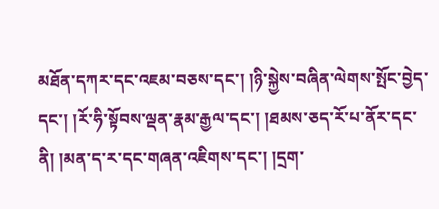མཐོན་དཀར་དང་འཇམ་བཅས་དང་། །ཉི་སྐྱེས་བཞིན་ལེགས་སྤོང་བྱེད་དང་། །རོ་ཧི་སྟོབས་ལྡན་རྣམ་རྒྱལ་དང་། །ཐམས་ཅད་རོ་པ་ནོར་དང་ནི། །མན་ད་ར་དང་གཞན་འཇིགས་དང་། །དྲག་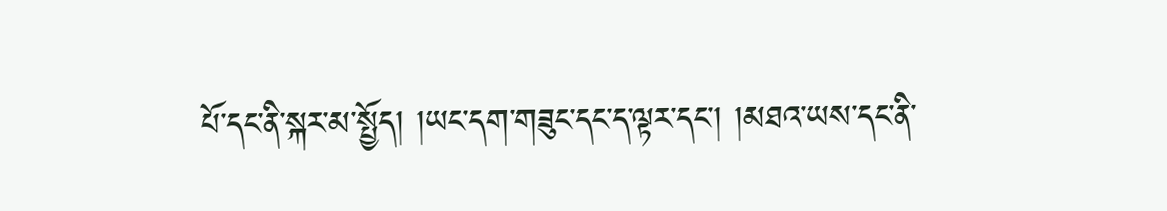པོ་དང་ནི་སྐར་མ་སྤྱོད། །ཡང་དག་གཟུང་དང་ད་ལྟར་དང་། །མཐའ་ཡས་དང་ནི་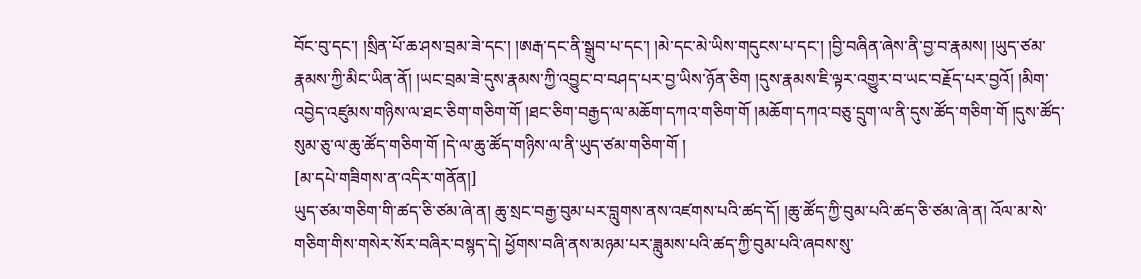བོང་བུ་དང་། །སྲིན་པོ་ཆ་ཤས་བྲམ་ཟེ་དང་། །ཨརྒ་དང་ནི་སྒྲུབ་པ་དང་། །མེ་དང་མེ་ཡིས་གདུངས་པ་དང་། །བྱི་བཞིན་ཞེས་ནི་བྱ་བ་རྣམས། །ཡུད་ཙམ་རྣམས་ཀྱི་མིང་ཡིན་ནོ། །ཡང་བྲམ་ཟེ་དུས་རྣམས་ཀྱི་འབྱུང་བ་བཤད་པར་བྱ་ཡིས་ཉོན་ཅིག །དུས་རྣམས་ཇི་ལྟར་འགྱུར་བ་ཡང་བརྗོད་པར་བྱའོ། །མིག་འབྱེད་འཛུམས་གཉིས་ལ་ཐང་ཅིག་གཅིག་གོ །ཐང་ཅིག་བརྒྱད་ལ་མཆོག་དཀའ་གཅིག་གོ །མཆོག་དཀའ་བཅུ་དྲུག་ལ་ནི་དུས་ཚོད་གཅིག་གོ །དུས་ཚོད་སུམ་ཅུ་ལ་ཆུ་ཚོད་གཅིག་གོ །དེ་ལ་ཆུ་ཚོད་གཉིས་ལ་ནི་ཡུད་ཙམ་གཅིག་གོ །
[མ་དཔེ་གཟིགས་ན་འདིར་གནོན།]
ཡུད་ཙམ་གཅིག་གི་ཚད་ཅི་ཙམ་ཞེ་ན། ཆུ་སྲང་བརྒྱ་བུམ་པར་བླུགས་ནས་འཛགས་པའི་ཚད་དོ། །ཆུ་ཚོད་ཀྱི་བུམ་པའི་ཚད་ཅི་ཙམ་ཞེ་ན། འོལ་མ་སེ་གཅིག་གིས་གསེར་སོར་བཞིར་བསྙད་དེ། ཕྱོགས་བཞི་ནས་མཉམ་པར་ཟླུམས་པའི་ཚད་ཀྱི་བུམ་པའི་ཞབས་སུ་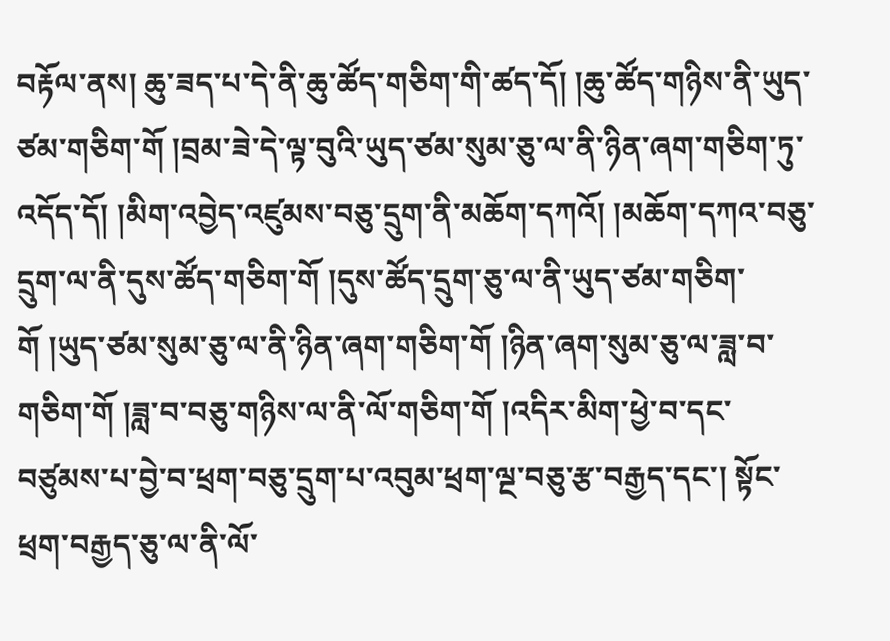བརྟོལ་ནས། ཆུ་ཟད་པ་དེ་ནི་ཆུ་ཚོད་གཅིག་གི་ཚད་དོ། །ཆུ་ཚོད་གཉིས་ནི་ཡུད་ཙམ་གཅིག་གོ །བྲམ་ཟེ་དེ་ལྟ་བུའི་ཡུད་ཙམ་སུམ་ཅུ་ལ་ནི་ཉིན་ཞག་གཅིག་ཏུ་འདོད་དོ། །མིག་འབྱེད་འཛུམས་བཅུ་དྲུག་ནི་མཆོག་དཀའོ། །མཆོག་དཀའ་བཅུ་དྲུག་ལ་ནི་དུས་ཚོད་གཅིག་གོ །དུས་ཚོད་དྲུག་ཅུ་ལ་ནི་ཡུད་ཙམ་གཅིག་གོ །ཡུད་ཙམ་སུམ་ཅུ་ལ་ནི་ཉིན་ཞག་གཅིག་གོ །ཉིན་ཞག་སུམ་ཅུ་ལ་ཟླ་བ་གཅིག་གོ །ཟླ་བ་བཅུ་གཉིས་ལ་ནི་ལོ་གཅིག་གོ །འདིར་མིག་ཕྱེ་བ་དང་བཙུམས་པ་བྱེ་བ་ཕྲག་བཅུ་དྲུག་པ་འབུམ་ཕྲག་ལྔ་བཅུ་རྩ་བརྒྱད་དང་། སྟོང་ཕྲག་བརྒྱད་ཅུ་ལ་ནི་ལོ་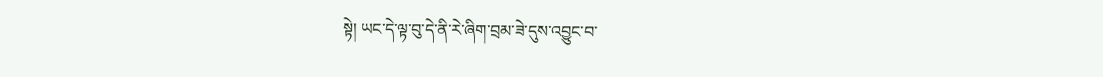སྟེ། ཡང་དེ་ལྟ་བུ་དེ་ནི་རེ་ཞིག་བྲམ་ཟེ་དུས་འབྱུང་བ་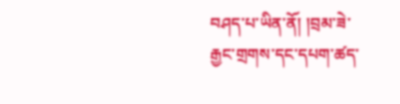བཤད་པ་ཡིན་ནོ། །བྲམ་ཟེ་རྒྱང་གྲགས་དང་དཔག་ཚད་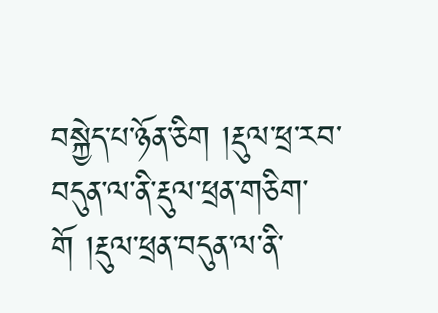བསྐྱེད་པ་ཉོན་ཅིག །རྡུལ་ཕྲ་རབ་བདུན་ལ་ནི་རྡུལ་ཕྲན་གཅིག་གོ །རྡུལ་ཕྲན་བདུན་ལ་ནི་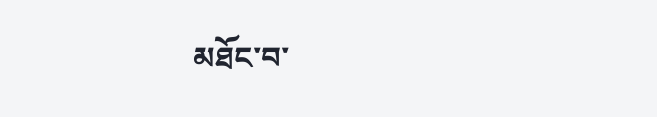མཐོང་བ་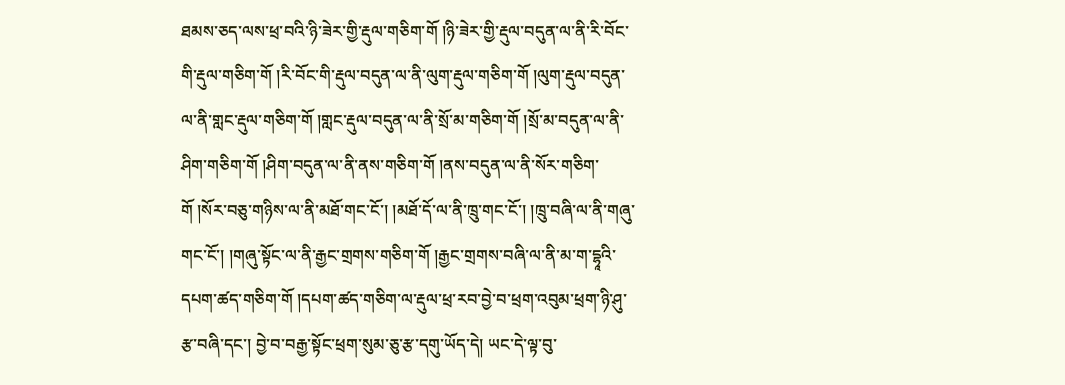ཐམས་ཅད་ལས་ཕྲ་བའི་ཉི་ཟེར་གྱི་རྡུལ་གཅིག་གོ །ཉི་ཟེར་གྱི་རྡུལ་བདུན་ལ་ནི་རི་བོང་གི་རྡུལ་གཅིག་གོ །རི་བོང་གི་རྡུལ་བདུན་ལ་ནི་ལུག་རྡུལ་གཅིག་གོ །ལུག་རྡུལ་བདུན་ལ་ནི་གླང་རྡུལ་གཅིག་གོ །གླང་རྡུལ་བདུན་ལ་ནི་སྲོ་མ་གཅིག་གོ །སྲོ་མ་བདུན་ལ་ནི་ཤིག་གཅིག་གོ །ཤིག་བདུན་ལ་ནི་ནས་གཅིག་གོ །ནས་བདུན་ལ་ནི་སོར་གཅིག་གོ །སོར་བཅུ་གཉིས་ལ་ནི་མཐོ་གང་ངོ་། །མཐོ་དོ་ལ་ནི་ཁྲུ་གང་ངོ་། །ཁྲུ་བཞི་ལ་ནི་གཞུ་གང་ངོ་། །གཞུ་སྟོང་ལ་ནི་རྒྱང་གྲགས་གཅིག་གོ །རྒྱང་གྲགས་བཞི་ལ་ནི་མ་ག་དྷཱའི་དཔག་ཚད་གཅིག་གོ །དཔག་ཚད་གཅིག་ལ་རྡུལ་ཕྲ་རབ་བྱེ་བ་ཕྲག་འབུམ་ཕྲག་ཉི་ཤུ་རྩ་བཞི་དང་། བྱེ་བ་བརྒྱ་སྟོང་ཕྲག་སུམ་ཅུ་རྩ་དགུ་ཡོད་དེ། ཡང་དེ་ལྟ་བུ་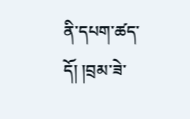ནི་དཔག་ཚད་དོ། །བྲམ་ཟེ་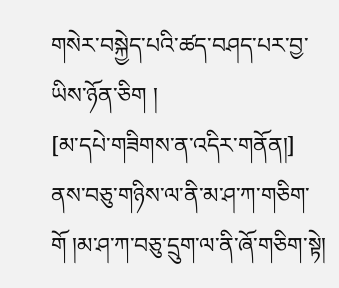གསེར་བསྐྱེད་པའི་ཚད་བཤད་པར་བྱ་ཡིས་ཉོན་ཅིག །
[མ་དཔེ་གཟིགས་ན་འདིར་གནོན།]
ནས་བཅུ་གཉིས་ལ་ནི་མ་ཤ་ཀ་གཅིག་གོ །མ་ཤ་ཀ་བཅུ་དྲུག་ལ་ནི་ཞོ་གཅིག་སྟེ།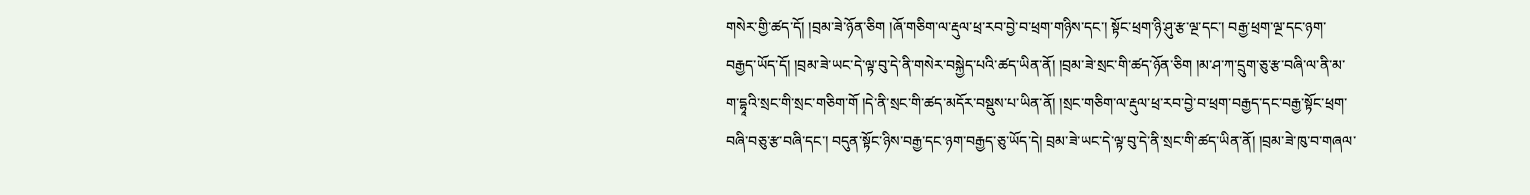གསེར་གྱི་ཚད་དོ། །བྲམ་ཟེ་ཉོན་ཅིག །ཞོ་གཅིག་ལ་རྡུལ་ཕྲ་རབ་བྱེ་བ་ཕྲག་གཉིས་དང་། སྟོང་ཕྲག་ཉི་ཤུ་རྩ་ལྔ་དང་། བརྒྱ་ཕྲག་ལྔ་དང་ཉག་བརྒྱད་ཡོད་དོ། །བྲམ་ཟེ་ཡང་དེ་ལྟ་བུ་དེ་ནི་གསེར་བསྐྱེད་པའི་ཚད་ཡིན་ནོ། །བྲམ་ཟེ་སྲང་གི་ཚད་ཉོན་ཅིག །མ་ཤ་ཀ་དྲུག་ཅུ་རྩ་བཞི་ལ་ནི་མ་ག་དྷཱའི་སྲང་གི་སྲང་གཅིག་གོ །དེ་ནི་སྲང་གི་ཚད་མདོར་བསྡུས་པ་ཡིན་ནོ། །སྲང་གཅིག་ལ་རྡུལ་ཕྲ་རབ་བྱེ་བ་ཕྲག་བརྒྱད་དང་བརྒྱ་སྟོང་ཕྲག་བཞི་བཅུ་རྩ་བཞི་དང་། བདུན་སྟོང་ཉིས་བརྒྱ་དང་ཉག་བརྒྱད་ཅུ་ཡོད་དེ། བྲམ་ཟེ་ཡང་དེ་ལྟ་བུ་དེ་ནི་སྲང་གི་ཚད་ཡིན་ནོ། །བྲམ་ཟེ་ཁུ་བ་གཞལ་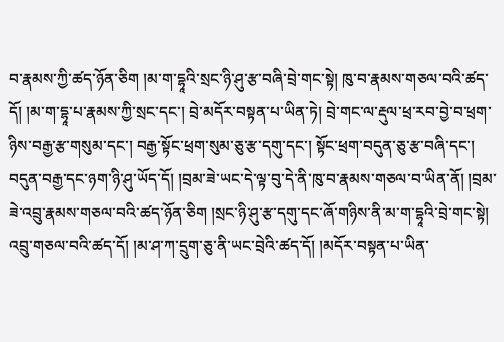བ་རྣམས་ཀྱི་ཚད་ཉོན་ཅིག །མ་ག་དྷཱའི་སྲང་ཉི་ཤུ་རྩ་བཞི་བྲེ་གང་སྟེ། ཁུ་བ་རྣམས་གཅལ་བའི་ཚད་དོ། །མ་ག་དྷཱ་པ་རྣམས་ཀྱི་སྲང་དང་། བྲེ་མདོར་བསྟན་པ་ཡིན་ཏེ། བྲེ་གང་ལ་རྡུལ་ཕྲ་རབ་བྱེ་བ་ཕྲག་ཉིས་བརྒྱ་རྩ་གསུམ་དང་། བརྒྱ་སྟོང་ཕྲག་སུམ་ཅུ་རྩ་དགུ་དང་། སྟོང་ཕྲག་བདུན་ཅུ་རྩ་བཞི་དང་། བདུན་བརྒྱ་དང་ཉག་ཉི་ཤུ་ཡོད་དོ། །བྲམ་ཟེ་ཡང་དེ་ལྟ་བུ་དེ་ནི་ཁུ་བ་རྣམས་གཅལ་བ་ཡིན་ནོ། །བྲམ་ཟེ་འབྲུ་རྣམས་གཅལ་བའི་ཚད་ཉོན་ཅིག །སྲང་ཉི་ཤུ་རྩ་དགུ་དང་ཞོ་གཉིས་ནི་མ་ག་དྷཱའི་བྲེ་གང་སྟེ། འབྲུ་གཅལ་བའི་ཚད་དོ། །མ་ཤ་ཀ་དྲུག་ཅུ་ནི་ཡང་བྲེའི་ཚད་དོ། །མདོར་བསྟན་པ་ཡིན་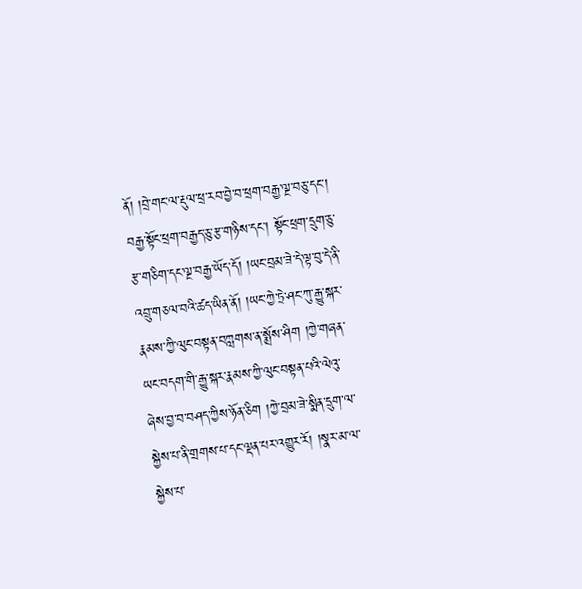ནོ། །བྲེ་གང་ལ་རྡུལ་ཕྲ་རབ་བྱེ་བ་ཕྲག་བརྒྱ་ལྔ་བཅུ་དང་། བརྒྱ་སྟོང་ཕྲག་བརྒྱད་ཅུ་རྩ་གཉིས་དང་། སྟོང་ཕྲག་དྲུག་ཅུ་རྩ་གཅིག་དང་ལྔ་བརྒྱ་ཡོད་དོ། །ཡང་བྲམ་ཟེ་དེ་ལྟ་བུ་དེ་ནི་འབྲུ་གཅལ་བའི་ཚད་ཡིན་ནོ། །ཡང་ཀྱེ་ཏྲེ་ཤང་ཀུ་རྒྱུ་སྐར་རྣམས་ཀྱི་ལུང་བསྟན་བཀླགས་ན་སྨྲོས་ཤིག །ཀྱེ་གཞན་ཡང་བདག་གི་རྒྱུ་སྐར་རྣམས་ཀྱི་ལུང་བསྟན་པའི་ལེའུ་ཞེས་བྱ་བ་བཤད་ཀྱིས་ཉོན་ཅིག །ཀྱེ་བྲམ་ཟེ་སྨིན་དྲུག་ལ་སྐྱེས་པ་ནི་གྲགས་པ་དང་ལྡན་པར་འགྱུར་རོ། །སྣར་མ་ལ་སྐྱེས་པ་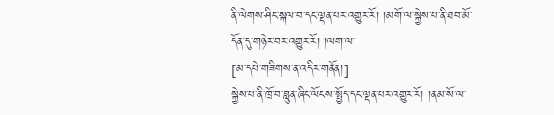ནི་ལེགས་ཤིང་སྐལ་བ་དང་ལྡན་པར་འགྱུར་རོ། །མགོ་ལ་སྐྱེས་པ་ནི་ཐབ་མོ་དོན་དུ་གཉེར་བར་འགྱུར་རོ། །ལག་ལ་
[མ་དཔེ་གཟིགས་ན་འདིར་གནོན།]
སྐྱེས་པ་ནི་ཁྲོ་བ་བླུན་ཞིང་ལོངས་སྤྱོད་དང་ལྡན་པར་འགྱུར་རོ། །ནམ་སོ་ལ་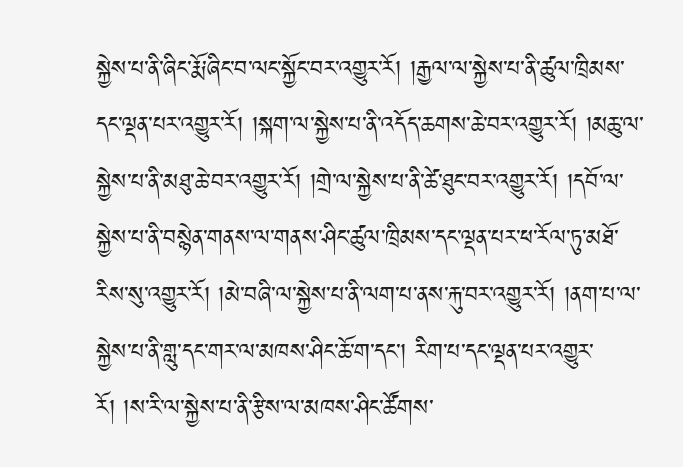སྐྱེས་པ་ནི་ཞིང་རྨོ་ཞིང་བ་ལང་སྐྱོང་བར་འགྱུར་རོ། །རྒྱལ་ལ་སྐྱེས་པ་ནི་ཚུལ་ཁྲིམས་དང་ལྡན་པར་འགྱུར་རོ། །སྐག་ལ་སྐྱེས་པ་ནི་འདོད་ཆགས་ཆེ་བར་འགྱུར་རོ། །མཆུ་ལ་སྐྱེས་པ་ནི་མཐུ་ཆེ་བར་འགྱུར་རོ། །གྲེ་ལ་སྐྱེས་པ་ནི་ཚེ་ཐུང་བར་འགྱུར་རོ། །དབོ་ལ་སྐྱེས་པ་ནི་བསྙེན་གནས་ལ་གནས་ཤིང་ཚུལ་ཁྲིམས་དང་ལྡན་པར་ཕ་རོལ་ཏུ་མཐོ་རིས་སུ་འགྱུར་རོ། །མེ་བཞི་ལ་སྐྱེས་པ་ནི་ལག་པ་ནས་རྐུ་བར་འགྱུར་རོ། །ནག་པ་ལ་སྐྱེས་པ་ནི་གླུ་དང་གར་ལ་མཁས་ཤིང་ཆོ་ག་དང་། རིག་པ་དང་ལྡན་པར་འགྱུར་རོ། །ས་རི་ལ་སྐྱེས་པ་ནི་རྩིས་ལ་མཁས་ཤིང་ཚོགས་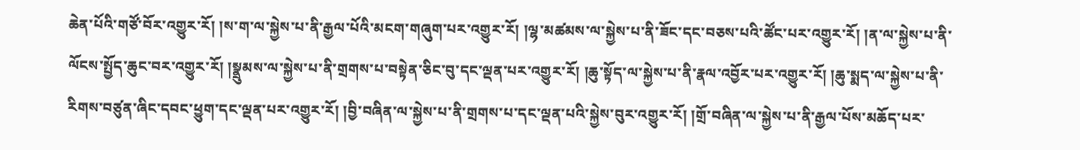ཆེན་པོའི་གཙོ་བོར་འགྱུར་རོ། །ས་ག་ལ་སྐྱེས་པ་ནི་རྒྱལ་པོའི་མངག་གཞུག་པར་འགྱུར་རོ། །ལྷ་མཚམས་ལ་སྐྱེས་པ་ནི་ཟོང་དང་བཅས་པའི་ཚོང་པར་འགྱུར་རོ། །ན་ལ་སྐྱེས་པ་ནི་ལོངས་སྤྱོད་ཆུང་བར་འགྱུར་རོ། །སྣྲུམས་ལ་སྐྱེས་པ་ནི་གྲགས་པ་བསྟེན་ཅིང་བུ་དང་ལྡན་པར་འགྱུར་རོ། །ཆུ་སྟོད་ལ་སྐྱེས་པ་ནི་རྣལ་འབྱོར་པར་འགྱུར་རོ། །ཆུ་སྨད་ལ་སྐྱེས་པ་ནི་རིགས་བཙུན་ཞིང་དབང་ཕྱུག་དང་ལྡན་པར་འགྱུར་རོ། །བྱི་བཞིན་ལ་སྐྱེས་པ་ནི་གྲགས་པ་དང་ལྡན་པའི་སྐྱེས་བུར་འགྱུར་རོ། །གྲོ་བཞིན་ལ་སྐྱེས་པ་ནི་རྒྱལ་པོས་མཆོད་པར་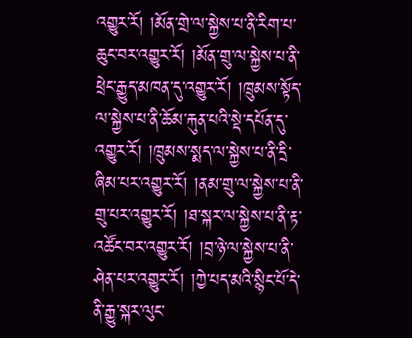འགྱུར་རོ། །མོན་གྲེ་ལ་སྐྱེས་པ་ནི་རིག་པ་ཆུང་བར་འགྱུར་རོ། །མོན་གྲུ་ལ་སྐྱེས་པ་ནི་ཕྲེང་རྒྱུད་མཁན་དུ་འགྱུར་རོ། །ཁྲུམས་སྟོད་ལ་སྐྱེས་པ་ནི་ཆོམ་རྐུན་པའི་སྡེ་དཔོན་དུ་འགྱུར་རོ། །ཁྲུམས་སྨད་ལ་སྐྱེས་པ་ནི་དྲི་ཞིམ་པར་འགྱུར་རོ། །ནམ་གྲུ་ལ་སྐྱེས་པ་ནི་གྲུ་པར་འགྱུར་རོ། །ཐ་སྐར་ལ་སྐྱེས་པ་ནི་རྟ་འཚོང་བར་འགྱུར་རོ། །བྲ་ཉེ་ལ་སྐྱེས་པ་ནི་ཤེན་པར་འགྱུར་རོ། །ཀྱེ་པད་མའི་སྙིང་པོ་དེ་ནི་རྒྱུ་སྐར་ལུང་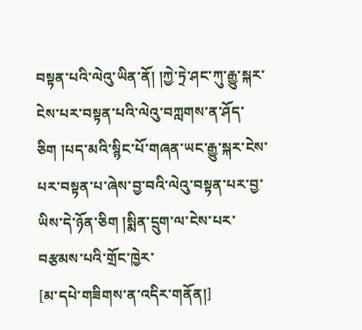བསྟན་པའི་ལེའུ་ཡིན་ནོ། །ཀྱེ་ཏྲེ་ཤང་ཀུ་རྒྱུ་སྐར་ངེས་པར་བསྟན་པའི་ལེའུ་བཀླགས་ན་ཤོད་ཅིག །པད་མའི་སྙིང་པོ་གཞན་ཡང་རྒྱུ་སྐར་ངེས་པར་བསྟན་པ་ཞེས་བྱ་བའི་ལེའུ་བསྟན་པར་བྱ་ཡིས་དེ་ཉོན་ཅིག །སྨིན་དྲུག་ལ་ངེས་པར་བརྩམས་པའི་གྲོང་ཁྱེར་
[མ་དཔེ་གཟིགས་ན་འདིར་གནོན།]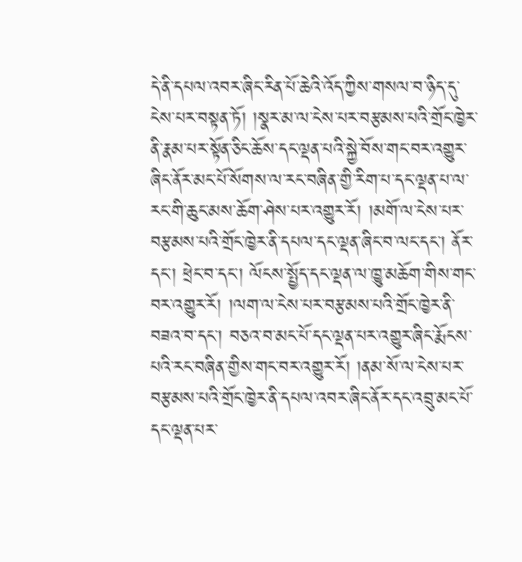དེ་ནི་དཔལ་འབར་ཞིང་རིན་པོ་ཆེའི་འོད་ཀྱིས་གསལ་བ་ཉིད་དུ་ངེས་པར་བསྟན་ཏོ། །སྣར་མ་ལ་ངེས་པར་བརྩམས་པའི་གྲོང་ཁྱེར་ནི་རྣམ་པར་སྟོན་ཅིང་ཆོས་དང་ལྡན་པའི་སྐྱེ་བོས་གང་བར་འགྱུར་ཞིང་ནོར་མང་པོ་སོགས་ལ་རང་བཞིན་གྱི་རིག་པ་དང་ལྡན་པ་ལ་རང་གི་ཆུང་མས་ཆོག་ཤེས་པར་འགྱུར་རོ། །མགོ་ལ་ངེས་པར་བརྩམས་པའི་གྲོང་ཁྱེར་ནི་དཔལ་དང་ལྡན་ཞིང་བ་ལང་དང་། ནོར་དང་། ཕྲེང་བ་དང་། ལོངས་སྤྱོད་དང་ལྡན་ལ་ཁྱུ་མཆོག་གིས་གང་བར་འགྱུར་རོ། །ལག་ལ་ངེས་པར་བརྩམས་པའི་གྲོང་ཁྱེར་ནི་བཟའ་བ་དང་། བཅའ་བ་མང་པོ་དང་ལྡན་པར་འགྱུར་ཞིང་རྨོངས་པའི་རང་བཞིན་གྱིས་གང་བར་འགྱུར་རོ། །ནམ་སོ་ལ་ངེས་པར་བརྩམས་པའི་གྲོང་ཁྱེར་ནི་དཔལ་འབར་ཞིང་ནོར་དང་འབྲུ་མང་པོ་དང་ལྡན་པར་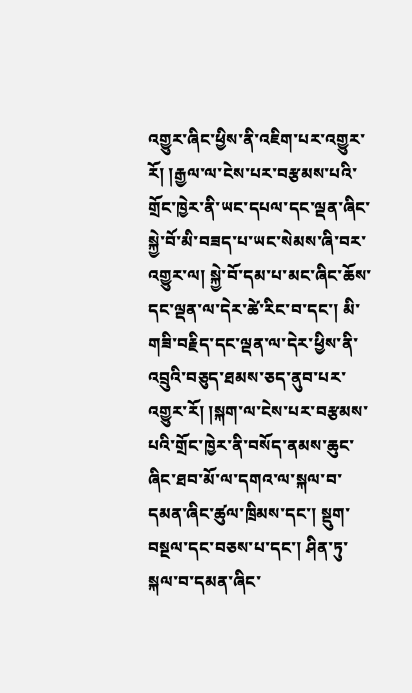འགྱུར་ཞིང་ཕྱིས་ནི་འཇིག་པར་འགྱུར་རོ། །རྒྱལ་ལ་ངེས་པར་བརྩམས་པའི་གྲོང་ཁྱེར་ནི་ཡང་དཔལ་དང་ལྡན་ཞིང་སྐྱེ་བོ་མི་བཟད་པ་ཡང་སེམས་ཞི་བར་འགྱུར་ལ། སྐྱེ་བོ་དམ་པ་མང་ཞིང་ཆོས་དང་ལྡན་ལ་དེར་ཚེ་རིང་བ་དང་། མི་གཟི་བརྗིད་དང་ལྡན་ལ་དེར་ཕྱིས་ནི་འབྲུའི་བཅུད་ཐམས་ཅད་ནུབ་པར་འགྱུར་རོ། །སྐག་ལ་ངེས་པར་བརྩམས་པའི་གྲོང་ཁྱེར་ནི་བསོད་ནམས་ཆུང་ཞིང་ཐབ་མོ་ལ་དགའ་ལ་སྐལ་བ་དམན་ཞིང་ཚུལ་ཁྲིམས་དང་། སྡུག་བསྔལ་དང་བཅས་པ་དང་། ཤིན་ཏུ་སྐལ་བ་དམན་ཞིང་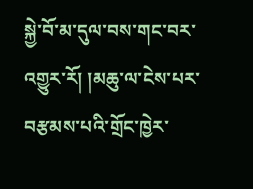སྐྱེ་བོ་མ་དུལ་བས་གང་བར་འགྱུར་རོ། །མཆུ་ལ་ངེས་པར་བརྩམས་པའི་གྲོང་ཁྱེར་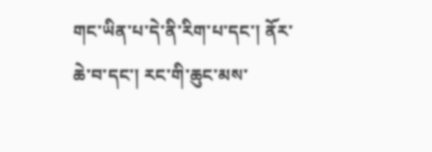གང་ཡིན་པ་དེ་ནི་རིག་པ་དང་། ནོར་ཆེ་བ་དང་། རང་གི་ཆུང་མས་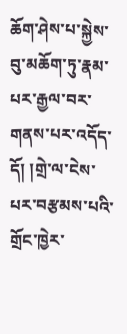ཆོག་ཤེས་པ་སྐྱེས་བུ་མཆོག་ཏུ་རྣམ་པར་རྒྱལ་བར་གནས་པར་འདོད་དོ། །གྲེ་ལ་ངེས་པར་བརྩམས་པའི་གྲོང་ཁྱེར་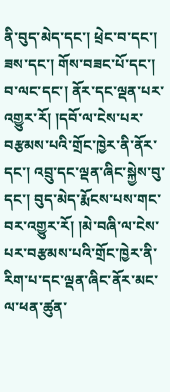ནི་བུད་མེད་དང་། ཕྲེང་བ་དང་། ཟས་དང་། གོས་བཟང་པོ་དང་། བ་ལང་དང་། ནོར་དང་ལྡན་པར་འགྱུར་རོ། །དབོ་ལ་ངེས་པར་བརྩམས་པའི་གྲོང་ཁྱེར་ནི་ནོར་དང་། འབྲུ་དང་ལྡན་ཞིང་སྐྱེས་བུ་དང་། བུད་མེད་རྨོངས་པས་གང་བར་འགྱུར་རོ། །མེ་བཞི་ལ་ངེས་པར་བརྩམས་པའི་གྲོང་ཁྱེར་ནི་རིག་པ་དང་ལྡན་ཞིང་ནོར་མང་ལ་ཕན་ཚུན་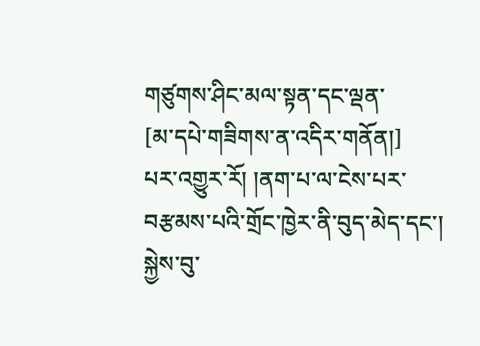གཙུགས་ཤིང་མལ་སྟན་དང་ལྡན་
[མ་དཔེ་གཟིགས་ན་འདིར་གནོན།]
པར་འགྱུར་རོ། །ནག་པ་ལ་ངེས་པར་བརྩམས་པའི་གྲོང་ཁྱེར་ནི་བུད་མེད་དང་། སྐྱེས་བུ་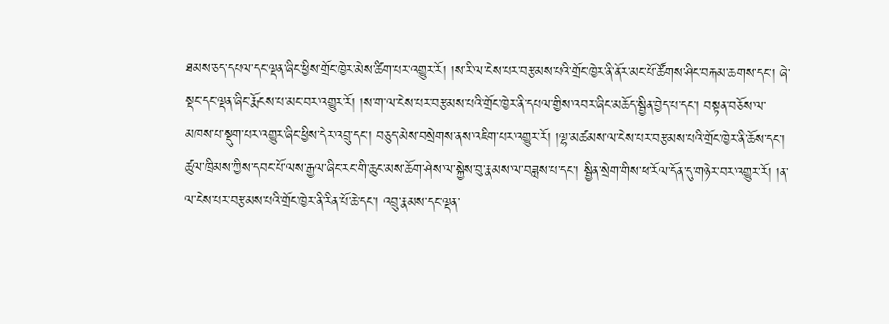ཐམས་ཅད་དཔལ་དང་ལྡན་ཞིང་ཕྱིས་གྲོང་ཁྱེར་མེས་ཚིག་པར་འགྱུར་རོ། །ས་རི་ལ་ངེས་པར་བརྩམས་པའི་གྲོང་ཁྱེར་ནི་ནོར་མང་པོ་ཚོགས་ཤིང་བརྐམ་ཆགས་དང་། ཞེ་སྡང་དང་ལྡན་ཞིང་རྨོངས་པ་མང་བར་འགྱུར་རོ། །ས་ག་ལ་ངེས་པར་བརྩམས་པའི་གྲོང་ཁྱེར་ནི་དཔལ་གྱིས་འབར་ཞིང་མཆོད་སྦྱིན་བྱེད་པ་དང་། བསྟན་བཅོས་ལ་མཁས་པ་སྡུག་པར་འགྱུར་ཞིང་ཕྱིས་དེར་འབྲུ་དང་། བཅུད་མེས་བསྲེགས་ནས་འཇིག་པར་འགྱུར་རོ། །ལྷ་མཚམས་ལ་ངེས་པར་བརྩམས་པའི་གྲོང་ཁྱེར་ནི་ཆོས་དང་། ཚུལ་ཁྲིམས་ཀྱིས་དབང་པོ་ལས་རྒྱལ་ཞིང་རང་གི་ཆུང་མས་ཆོག་ཤེས་ལ་སྐྱེས་བུ་རྣམས་ལ་བཟླས་པ་དང་། སྦྱིན་སྲེག་གིས་ཕ་རོལ་དོན་དུ་གཉེར་བར་འགྱུར་རོ། །ན་ལ་ངེས་པར་བརྩམས་པའི་གྲོང་ཁྱེར་ནི་རིན་པོ་ཆེ་དང་། འབྲུ་རྣམས་དང་ལྡན་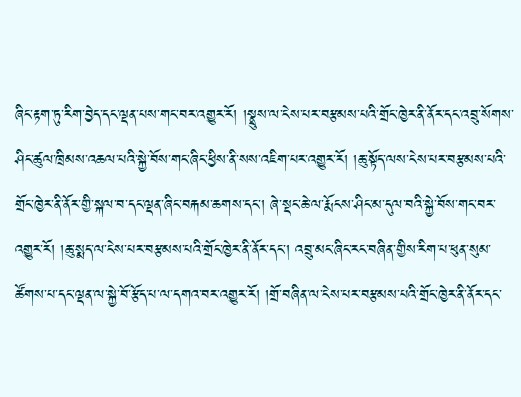ཞིང་རྟག་ཏུ་རིག་བྱེད་དང་ལྡན་པས་གང་བར་འགྱུར་རོ། །སྣྲུས་ལ་ངེས་པར་བརྩམས་པའི་གྲོང་ཁྱེར་ནི་ནོར་དང་འབྲུ་སོགས་ཤིང་ཚུལ་ཁྲིམས་འཆལ་པའི་སྐྱེ་བོས་གང་ཞིང་ཕྱིས་ནི་སས་འཇིག་པར་འགྱུར་རོ། །ཆུ་སྟོད་ལས་ངེས་པར་བརྩམས་པའི་གྲོང་ཁྱེར་ནི་ནོར་གྱི་སྐལ་བ་དང་ལྡན་ཞིང་བརྐམ་ཆགས་དང་། ཞེ་སྡང་ཆེ་ལ་རྨོངས་ཤིང་མ་དུལ་བའི་སྐྱེ་བོས་གང་བར་འགྱུར་རོ། །ཆུ་སྨད་ལ་ངེས་པར་བརྩམས་པའི་གྲོང་ཁྱེར་ནི་ནོར་དང་། འབྲུ་མང་ཞིང་རང་བཞིན་གྱིས་རིག་པ་ཕུན་སུམ་ཚོགས་པ་དང་ལྡན་ལ་སྐྱེ་བོ་རྩོད་པ་ལ་དགའ་བར་འགྱུར་རོ། །གྲོ་བཞིན་ལ་ངེས་པར་བརྩམས་པའི་གྲོང་ཁྱེར་ནི་ནོར་དང་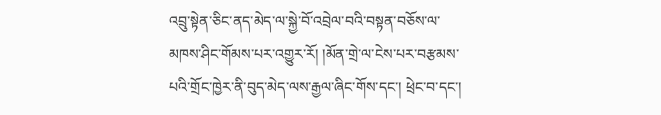འབྲུ་སྟེན་ཅིང་ནད་མེད་ལ་སྐྱེ་བོ་འབྲེལ་བའི་བསྟན་བཅོས་ལ་མཁས་ཤིང་གོམས་པར་འགྱུར་རོ། །མོན་གྲེ་ལ་ངེས་པར་བརྩམས་པའི་གྲོང་ཁྱེར་ནི་བུད་མེད་ལས་རྒྱལ་ཞིང་གོས་དང་། ཕྲེང་བ་དང་།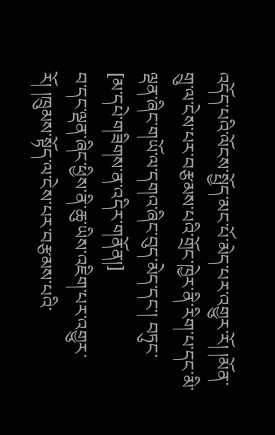འདོད་པའི་ལོངས་སྤྱོད་མང་པོ་མེད་པར་འགྱུར་རོ། །མོན་གྲུ་ལ་ངེས་པར་བརྩམས་པའི་གྲོང་ཁྱེར་ནི་རིག་པ་དང་མི་ལྡན་ཞིང་གཡོ་ལ་དགའ་ཞིང་བུད་མེད་དང་། བཏུང་
[མ་དཔེ་གཟིགས་ན་འདིར་གནོན།]
བ་དང་ལྡན་ཞིང་ཕྱིས་ནི་ཆུ་ཡིས་འཇིག་པར་འགྱུར་རོ། །ཁྲུམས་སྟོད་ལ་ངེས་པར་བརྩམས་པའི་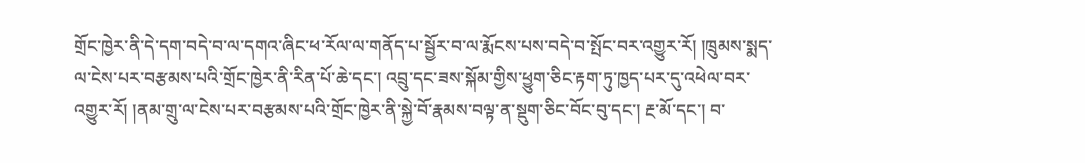གྲོང་ཁྱེར་ནི་དེ་དག་བདེ་བ་ལ་དགའ་ཞིང་ཕ་རོལ་ལ་གནོད་པ་སྦྱོར་བ་ལ་རྨོངས་པས་བདེ་བ་སྤོང་བར་འགྱུར་རོ། །ཁྲུམས་སྨད་ལ་ངེས་པར་བརྩམས་པའི་གྲོང་ཁྱེར་ནི་རིན་པོ་ཆེ་དང་། འབྲུ་དང་ཟས་སྐོམ་གྱིས་ཕྱུག་ཅིང་རྟག་ཏུ་ཁྱད་པར་དུ་འཕེལ་བར་འགྱུར་རོ། །ནམ་གྲུ་ལ་ངེས་པར་བརྩམས་པའི་གྲོང་ཁྱེར་ནི་སྐྱེ་བོ་རྣམས་བལྟ་ན་སྡུག་ཅིང་བོང་བུ་དང་། རྔ་མོ་དང་། བ་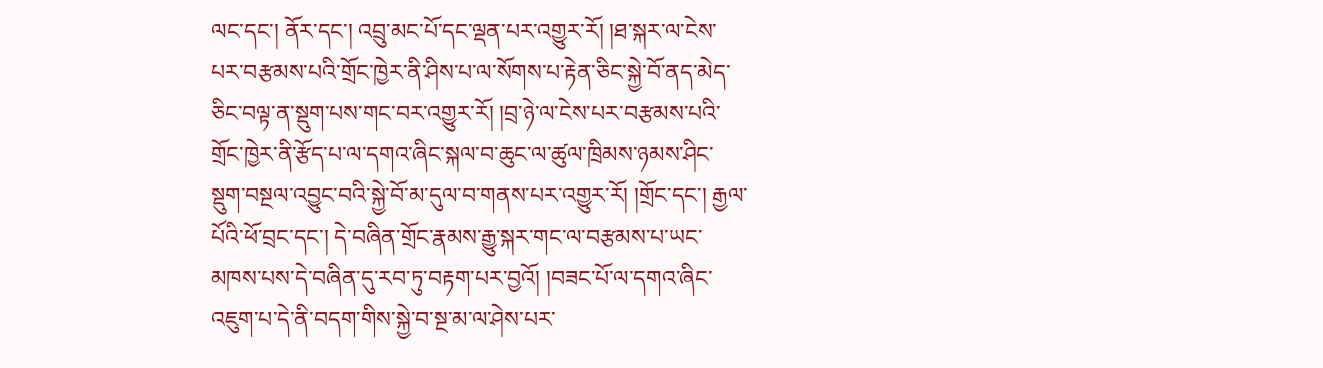ལང་དང་། ནོར་དང་། འབྲུ་མང་པོ་དང་ལྡན་པར་འགྱུར་རོ། །ཐ་སྐར་ལ་ངེས་པར་བརྩམས་པའི་གྲོང་ཁྱེར་ནི་ཤིས་པ་ལ་སོགས་པ་རྟེན་ཅིང་སྐྱེ་བོ་ནད་མེད་ཅིང་བལྟ་ན་སྡུག་པས་གང་བར་འགྱུར་རོ། །བྲ་ཉེ་ལ་ངེས་པར་བརྩམས་པའི་གྲོང་ཁྱེར་ནི་རྩོད་པ་ལ་དགའ་ཞིང་སྐལ་བ་ཆུང་ལ་ཚུལ་ཁྲིམས་ཉམས་ཤིང་སྡུག་བསྔལ་འབྱུང་བའི་སྐྱེ་བོ་མ་དུལ་བ་གནས་པར་འགྱུར་རོ། །གྲོང་དང་། རྒྱལ་པོའི་ཕོ་བྲང་དང་། དེ་བཞིན་གྲོང་རྣམས་རྒྱུ་སྐར་གང་ལ་བརྩམས་པ་ཡང་མཁས་པས་དེ་བཞིན་དུ་རབ་ཏུ་བརྟག་པར་བྱའོ། །བཟང་པོ་ལ་དགའ་ཞིང་འཇུག་པ་དེ་ནི་བདག་གིས་སྐྱེ་བ་སྔ་མ་ལ་ཤེས་པར་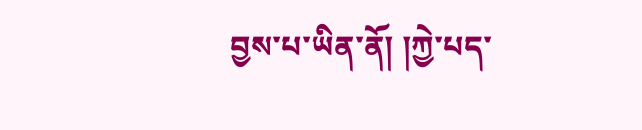བྱས་པ་ཡིན་ནོ། །ཀྱེ་པད་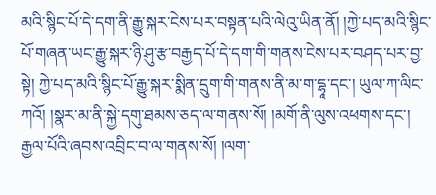མའི་སྙིང་པོ་དེ་དག་ནི་རྒྱུ་སྐར་ངེས་པར་བསྟན་པའི་ལེའུ་ཡིན་ནོ། །ཀྱེ་པད་མའི་སྙིང་པོ་གཞན་ཡང་རྒྱུ་སྐར་ཉི་ཤུ་རྩ་བརྒྱད་པོ་དེ་དག་གི་གནས་ངེས་པར་བཤད་པར་བྱ་སྟེ། ཀྱེ་པད་མའི་སྙིང་པོ་རྒྱུ་སྐར་སྨིན་དྲུག་གི་གནས་ནི་མ་ག་དྷཱ་དང་། ཡུལ་ཀ་ལིང་ཀའོ། །སྣར་མ་ནི་སྐྱེ་དགུ་ཐམས་ཅད་ལ་གནས་སོ། །མགོ་ནི་ལུས་འཕགས་དང་། རྒྱལ་པོའི་ཞབས་འབྲིང་བ་ལ་གནས་སོ། །ལག་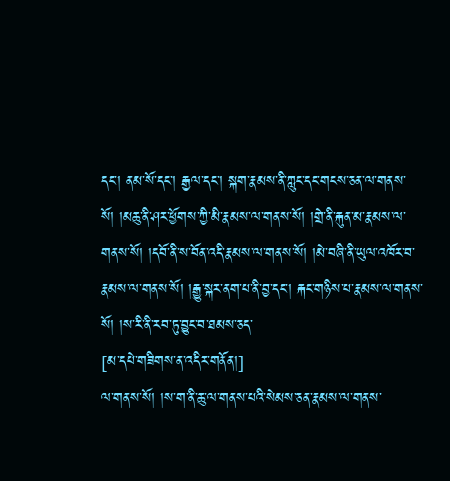དང་། ནམ་སོ་དང་། རྒྱལ་དང་། སྐག་རྣམས་ནི་ཀླུང་དང་གངས་ཅན་ལ་གནས་སོ། །མཆུ་ནི་ཤར་ཕྱོགས་ཀྱི་མི་རྣམས་ལ་གནས་སོ། །གྲེ་ནི་རྐུན་མ་རྣམས་ལ་གནས་སོ། །དབོ་ནི་ས་བོན་འདི་རྣམས་ལ་གནས་སོ། །མེ་བཞི་ནི་ཡུལ་འཁོར་བ་རྣམས་ལ་གནས་སོ། །རྒྱུ་སྐར་ནག་པ་ནི་བྱ་དང་། རྐང་གཉིས་པ་རྣམས་ལ་གནས་སོ། །ས་རི་ནི་རབ་ཏུ་བྱུང་བ་ཐམས་ཅད་
[མ་དཔེ་གཟིགས་ན་འདིར་གནོན།]
ལ་གནས་སོ། །ས་ག་ནི་ཆུ་ལ་གནས་པའི་སེམས་ཅན་རྣམས་ལ་གནས་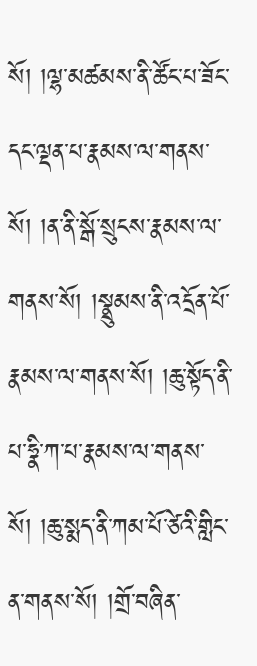སོ། །ལྷ་མཚམས་ནི་ཚོང་པ་ཟོང་དང་ལྡན་པ་རྣམས་ལ་གནས་སོ། །ན་ནི་སྒོ་སྲུངས་རྣམས་ལ་གནས་སོ། །སྣྲུམས་ནི་འདྲོན་པོ་རྣམས་ལ་གནས་སོ། །ཆུ་སྟོད་ནི་པ་ཧྣི་ཀ་པ་རྣམས་ལ་གནས་སོ། །ཆུ་སྨད་ནི་ཀམ་པོ་ཙེའི་གླིང་ན་གནས་སོ། །གྲོ་བཞིན་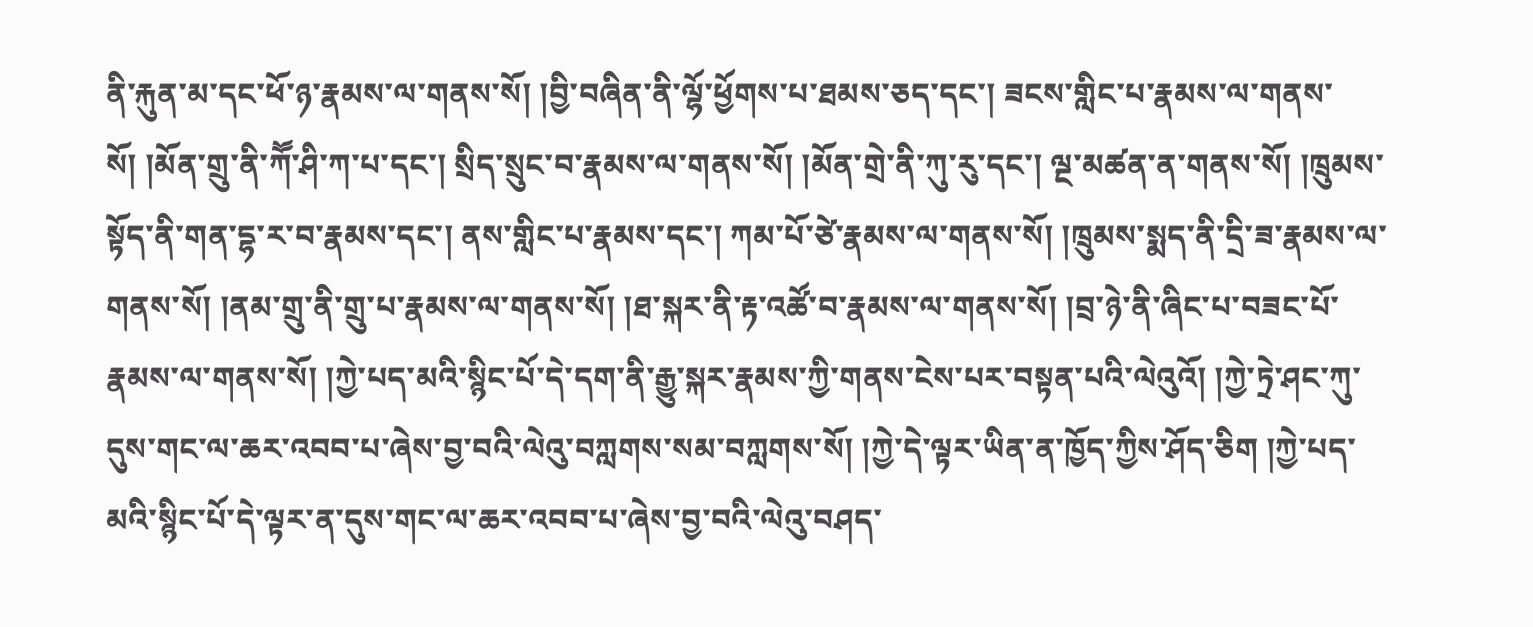ནི་རྐུན་མ་དང་ཕོ་ཉ་རྣམས་ལ་གནས་སོ། །བྱི་བཞིན་ནི་ལྷོ་ཕྱོགས་པ་ཐམས་ཅད་དང་། ཟངས་གླིང་པ་རྣམས་ལ་གནས་སོ། །མོན་གྲུ་ནི་ཀཽ་ཤི་ཀ་པ་དང་། སྲིད་སྲུང་བ་རྣམས་ལ་གནས་སོ། །མོན་གྲེ་ནི་ཀུ་རུ་དང་། ལྔ་མཚན་ན་གནས་སོ། །ཁྲུམས་སྟོད་ནི་གན་དྷ་ར་བ་རྣམས་དང་། ནས་གླིང་པ་རྣམས་དང་། ཀམ་པོ་ཙེ་རྣམས་ལ་གནས་སོ། །ཁྲུམས་སྨད་ནི་དྲི་ཟ་རྣམས་ལ་གནས་སོ། །ནམ་གྲུ་ནི་གྲུ་པ་རྣམས་ལ་གནས་སོ། །ཐ་སྐར་ནི་རྟ་འཚོ་བ་རྣམས་ལ་གནས་སོ། །བྲ་ཉེ་ནི་ཞིང་པ་བཟང་པོ་རྣམས་ལ་གནས་སོ། །ཀྱེ་པད་མའི་སྙིང་པོ་དེ་དག་ནི་རྒྱུ་སྐར་རྣམས་ཀྱི་གནས་ངེས་པར་བསྟན་པའི་ལེའུའོ། །ཀྱེ་ཏྲེ་ཤང་ཀུ་དུས་གང་ལ་ཆར་འབབ་པ་ཞེས་བྱ་བའི་ལེའུ་བཀླགས་སམ་བཀླགས་སོ། །ཀྱེ་དེ་ལྟར་ཡིན་ན་ཁྱོད་ཀྱིས་ཤོད་ཅིག །ཀྱེ་པད་མའི་སྙིང་པོ་དེ་ལྟར་ན་དུས་གང་ལ་ཆར་འབབ་པ་ཞེས་བྱ་བའི་ལེའུ་བཤད་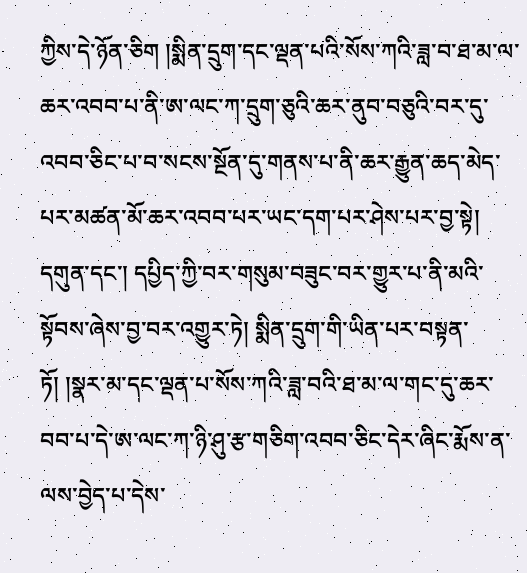ཀྱིས་དེ་ཉོན་ཅིག །སྨིན་དྲུག་དང་ལྡན་པའི་སོས་ཀའི་ཟླ་བ་ཐ་མ་ལ་ཆར་འབབ་པ་ནི་ཨ་ལང་ཀ་དྲུག་ཅུའི་ཆར་ནུབ་བཅུའི་བར་དུ་འབབ་ཅིང་པ་བ་སངས་སྔོན་དུ་གནས་པ་ནི་ཆར་རྒྱུན་ཆད་མེད་པར་མཚན་མོ་ཆར་འབབ་པར་ཡང་དག་པར་ཤེས་པར་བྱ་སྟེ། དགུན་དང་། དཔྱིད་ཀྱི་བར་གསུམ་བཟུང་བར་གྱུར་པ་ནི་མའི་སྟོབས་ཞེས་བྱ་བར་འགྱུར་ཏེ། སྨིན་དྲུག་གི་ཡིན་པར་བསྟན་ཏོ། །སྣར་མ་དང་ལྡན་པ་སོས་ཀའི་ཟླ་བའི་ཐ་མ་ལ་གང་དུ་ཆར་བབ་པ་དེ་ཨ་ལང་ཀ་ཉི་ཤུ་རྩ་གཅིག་འབབ་ཅིང་དེར་ཞིང་རྨོས་ན་ལས་བྱེད་པ་དེས་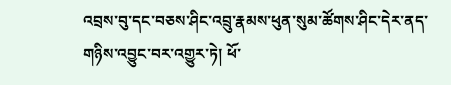འབྲས་བུ་དང་བཅས་ཤིང་འབྲུ་རྣམས་ཕུན་སུམ་ཚོགས་ཤིང་དེར་ནད་གཉིས་འབྱུང་བར་འགྱུར་ཏེ། ཕོ་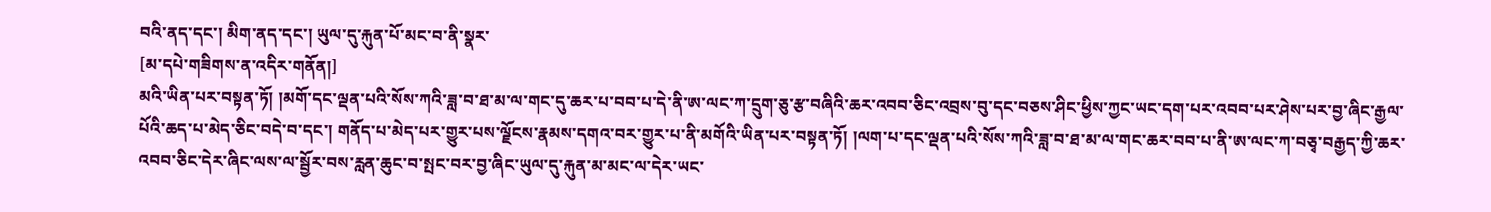བའི་ནད་དང་། མིག་ནད་དང་། ཡུལ་དུ་རྐུན་པོ་མང་བ་ནི་སྣར་
[མ་དཔེ་གཟིགས་ན་འདིར་གནོན།]
མའི་ཡིན་པར་བསྟན་ཏོ། །མགོ་དང་ལྡན་པའི་སོས་ཀའི་ཟླ་བ་ཐ་མ་ལ་གང་དུ་ཆར་པ་བབ་པ་དེ་ནི་ཨ་ལང་ཀ་དྲུག་ཅུ་རྩ་བཞིའི་ཆར་འབབ་ཅིང་འབྲས་བུ་དང་བཅས་ཤིང་ཕྱིས་ཀྱང་ཡང་དག་པར་འབབ་པར་ཤེས་པར་བྱ་ཞིང་རྒྱལ་པོའི་ཆད་པ་མེད་ཅིང་བདེ་བ་དང་། གནོད་པ་མེད་པར་གྱུར་པས་ལྗོངས་རྣམས་དགའ་བར་གྱུར་པ་ནི་མགོའི་ཡིན་པར་བསྟན་ཏོ། །ལག་པ་དང་ལྡན་པའི་སོས་ཀའི་ཟླ་བ་ཐ་མ་ལ་གང་ཆར་བབ་པ་ནི་ཨ་ལང་ཀ་བཅྭ་བརྒྱད་ཀྱི་ཆར་འབབ་ཅིང་དེར་ཞིང་ལས་ལ་སྦྱོར་བས་རླན་ཆུང་བ་སྤང་བར་བྱ་ཞིང་ཡུལ་དུ་རྐུན་མ་མང་ལ་དེར་ཡང་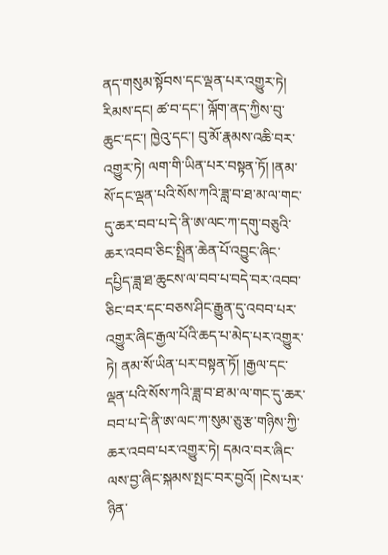ནད་གསུམ་སྟོབས་དང་ལྡན་པར་འགྱུར་ཏེ། རིམས་དང། ཚ་བ་དང་། ལྐོག་ནད་ཀྱིས་བུ་ཆུང་དང་། ཁྱེའུ་དང་། བུ་མོ་རྣམས་འཆི་བར་འགྱུར་ཏེ། ལག་གི་ཡིན་པར་བསྟན་ཏོ། །ནམ་སོ་དང་ལྡན་པའི་སོས་ཀའི་ཟླ་བ་ཐ་མ་ལ་གང་དུ་ཆར་བབ་པ་དེ་ནི་ཨ་ལང་ཀ་དགུ་བཅུའི་ཆར་འབབ་ཅིང་སྤྲིན་ཆེན་པོ་འབྱུང་ཞིང་དཔྱིད་ཟླ་ཐ་ཆུངས་ལ་བབ་པ་བདེ་བར་འབབ་ཅིང་བར་དང་བཅས་ཤིང་རྒྱུན་དུ་འབབ་པར་འགྱུར་ཞིང་རྒྱལ་པོའི་ཆད་པ་མེད་པར་འགྱུར་ཏེ། ནམ་སོ་ཡིན་པར་བསྟན་ཏོ། །རྒྱལ་དང་ལྡན་པའི་སོས་ཀའི་ཟླ་བ་ཐ་མ་ལ་གང་དུ་ཆར་བབ་པ་དེ་ནི་ཨ་ལང་ཀ་སུམ་ཅུ་རྩ་གཉིས་ཀྱི་ཆར་འབབ་པར་འགྱུར་ཏེ། དམའ་བར་ཞིང་ལས་བྱ་ཞིང་སྐམས་སྤང་བར་བྱའོ། །ངེས་པར་ཉིན་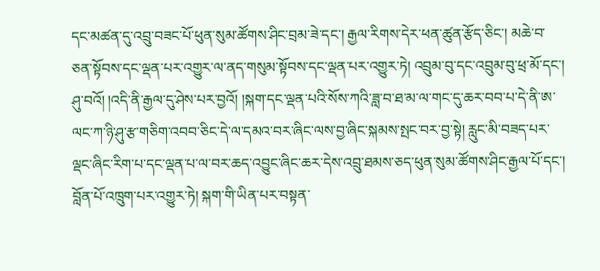དང་མཚན་དུ་འབྲུ་བཟང་པོ་ཕུན་སུམ་ཚོགས་ཤིང་བྲམ་ཟེ་དང་། རྒྱལ་རིགས་དེར་ཕན་ཚུན་རྩོད་ཅིང་། མཆེ་བ་ཅན་སྟོབས་དང་ལྡན་པར་འགྱུར་ལ་ནད་གསུམ་སྟོབས་དང་ལྡན་པར་འགྱུར་ཏེ། འབྲུམ་བུ་དང་འབྲུམ་བུ་ཕྲ་མོ་དང་། ཤུ་བའོ། །འདི་ནི་རྒྱལ་དུ་ཤེས་པར་བྱའོ། །སྐག་དང་ལྡན་པའི་སོས་ཀའི་ཟླ་བ་ཐ་མ་ལ་གང་དུ་ཆར་བབ་པ་དེ་ནི་ཨ་ལང་ཀ་ཉི་ཤུ་རྩ་གཅིག་འབབ་ཅིང་དེ་ལ་དམའ་བར་ཞིང་ལས་བྱ་ཞིང་སྐམས་སྤང་བར་བྱ་སྟེ། རླུང་མི་བཟད་པར་ལྡང་ཞིང་རིག་པ་དང་ལྡན་པ་ལ་བར་ཆད་འབྱུང་ཞིང་ཆར་དེས་འབྲུ་ཐམས་ཅད་ཕུན་སུམ་ཚོགས་ཤིང་རྒྱལ་པོ་དང་། བློན་པོ་འཁྲུག་པར་འགྱུར་ཏེ། སྐག་གི་ཡིན་པར་བསྟན་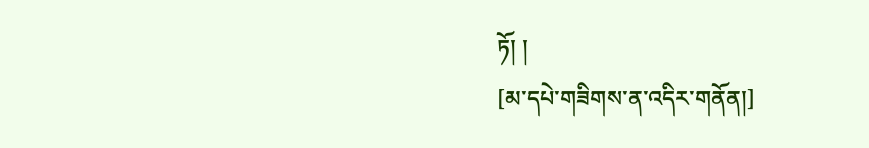ཏོ། །
[མ་དཔེ་གཟིགས་ན་འདིར་གནོན།]